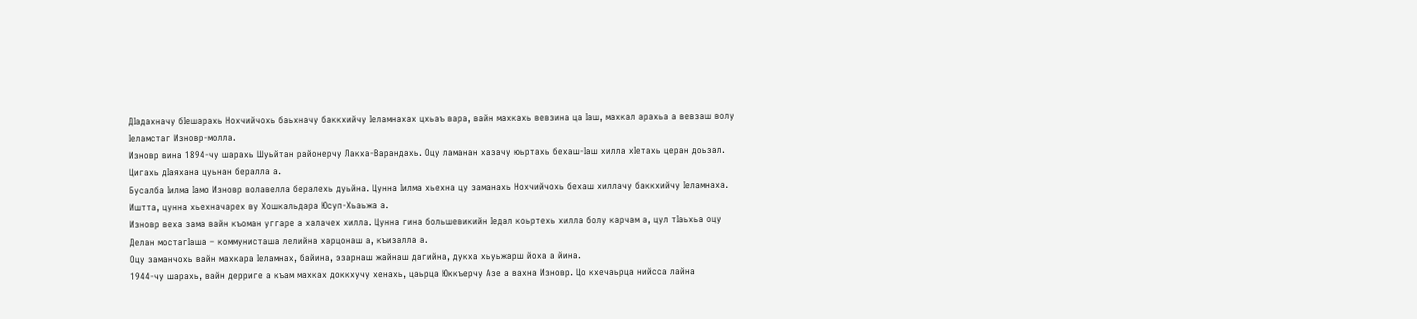ДIадахначу бIешарахь Нохчийчохь баьхначу баккхийчу Iеламнахах цхьаъ вара, вайн махкахь вевзина ца Iаш, махкал арахьа а вевзаш волу Iеламстаг Изновр-молла.
Изновр вина 1894-чу шарахь Шуьйтан районерчу Лакха-Варандахь. Оцу ламанан хазачу юьртахь бехаш-Iаш хилла хIетахь церан доьзал. Цигахь дIаяхана цуьнан бералла а.
Бусалба Iилма Iамо Изновр волавелла бералехь дуьйна. Цунна Iилма хьехна цу заманахь Нохчийчохь бехаш хиллачу баккхийчу Iеламнаха. Иштта, цунна хьехначарех ву Хошкальдара Юсуп-Хьаьжа а.
Изновр веха зама вайн къоман уггаре а халачех хилла. Цунна гина большевикийн Iедал коьртехь хилла болу карчам а, цул тIаьхьа оцу Делан мостагIаша – коммунисташа лелийна харцонаш а, къизалла а.
Оцу заманчохь вайн махкара Iеламнах, байина, эзарнаш жайнаш дагийна, дукха хьуьжарш йоха а йина.
1944-чу шарахь, вайн дерриге а къам махках доккхучу хенахь, цаьрца Юккъерчу Азе а вахна Изновр. Цо кхечаьрца нийсса лайна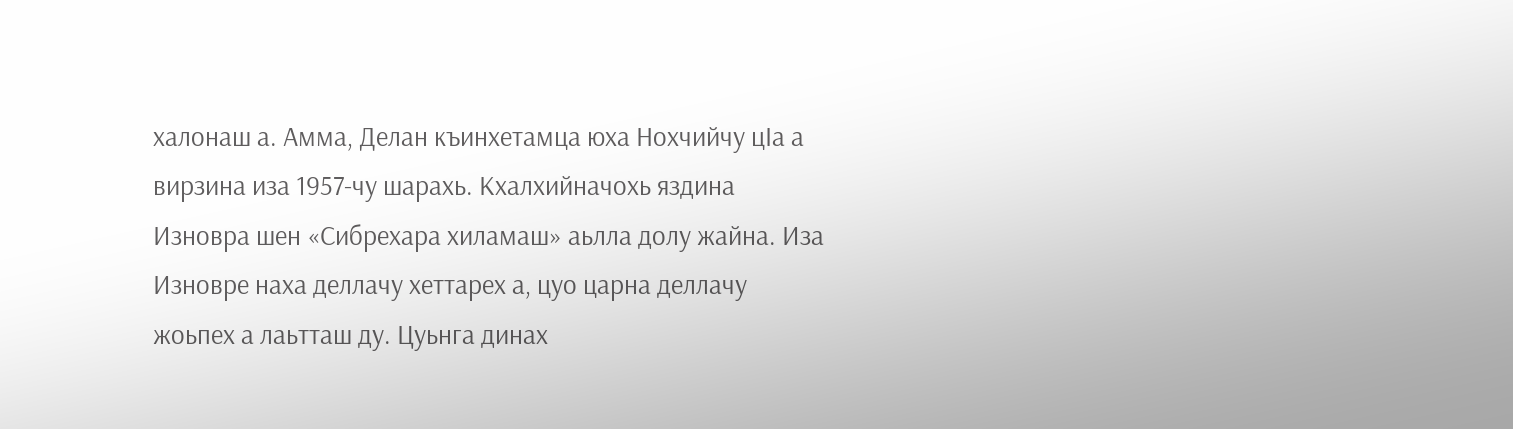халонаш а. Амма, Делан къинхетамца юха Нохчийчу цIа а вирзина иза 1957-чу шарахь. Кхалхийначохь яздина Изновра шен «Сибрехара хиламаш» аьлла долу жайна. Иза Изновре наха деллачу хеттарех а, цуо царна деллачу жоьпех а лаьтташ ду. Цуьнга динах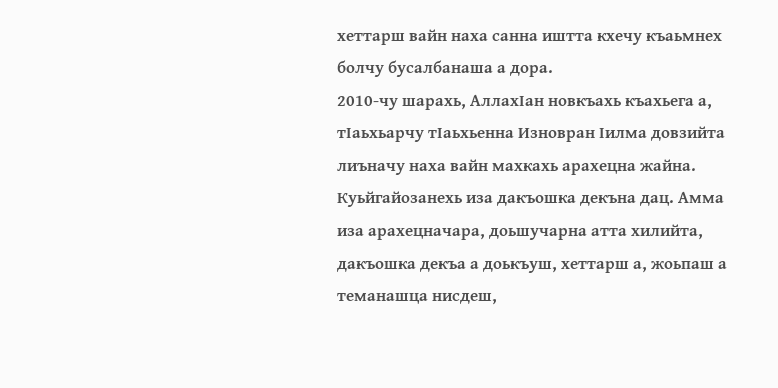хеттарш вайн наха санна иштта кхечу къаьмнех болчу бусалбанаша а дора.
2010-чу шарахь, АллахIан новкъахь къахьега а, тIаьхьарчу тIаьхьенна Изновран Iилма довзийта лиъначу наха вайн махкахь арахецна жайна.
Куьйгайозанехь иза дакъошка декъна дац. Амма иза арахецначара, доьшучарна атта хилийта, дакъошка декъа а доькъуш, хеттарш а, жоьпаш а теманашца нисдеш,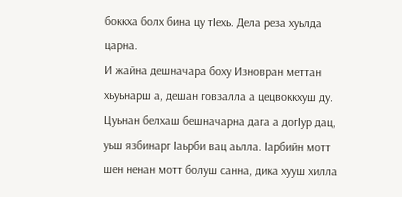боккха болх бина цу тIехь. Дела реза хуьлда царна.
И жайна дешначара боху Изновран меттан хьуьнарш а, дешан говзалла а цецвоккхуш ду. Цуьнан белхаш бешначарна дага а догIур дац, уьш язбинарг Iаьрби вац аьлла. Iарбийн мотт шен ненан мотт болуш санна, дика хууш хилла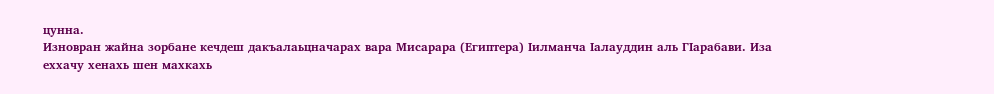цунна.
Изновран жайна зорбане кечдеш дакъалаьцначарах вара Мисарара (Египтера) Iилманча Iалауддин аль ГIарабави. Иза еххачу хенахь шен махкахь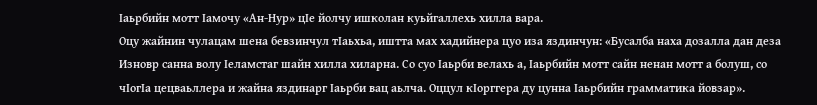Iаьрбийн мотт Iамочу «Ан-Нур» цIе йолчу ишколан куьйгаллехь хилла вара.
Оцу жайнин чулацам шена бевзинчул тIаьхьа, иштта мах хадийнера цуо иза яздинчун: «Бусалба наха дозалла дан деза Изновр санна волу Iеламстаг шайн хилла хиларна. Со суо Iаьрби велахь а, Iаьрбийн мотт сайн ненан мотт а болуш, со чIогIа цецваьллера и жайна яздинарг Iаьрби вац аьлча. Оццул кIорггера ду цунна Iаьрбийн грамматика йовзар».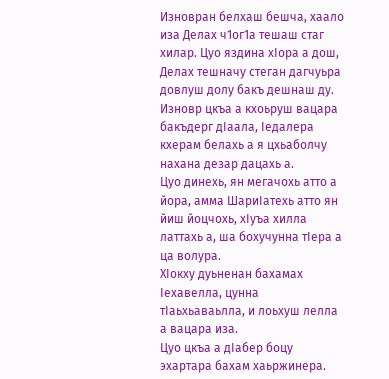Изновран белхаш бешча, хаало иза Делах ч1ог1а тешаш стаг хилар. Цуо яздина хIора а дош, Делах тешначу стеган дагчуьра довлуш долу бакъ дешнаш ду.
Изновр цкъа а кхоьруш вацара бакъдерг дIаала, Iедалера кхерам белахь а я цхьаболчу нахана дезар дацахь а.
Цуо динехь, ян мегачохь атто а йора, амма ШариIатехь атто ян йиш йоцчохь, хIуъа хилла латтахь а, ша бохучунна тIера а ца волура.
ХIокху дуьненан бахамах Iехавелла, цунна тIаьхьаваьлла, и лоьхуш лелла а вацара иза.
Цуо цкъа а дIабер боцу эхартара бахам хаьржинера.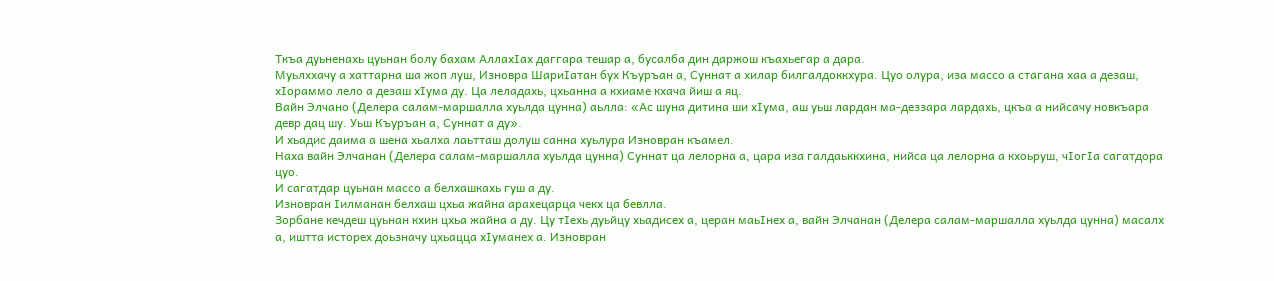Ткъа дуьненахь цуьнан болу бахам АллахIах даггара тешар а, бусалба дин даржош къахьегар а дара.
Муьлххачу а хаттарна ша жоп луш, Изновра ШариIатан бух Къуръан а, Суннат а хилар билгалдоккхура. Цуо олура, иза массо а стагана хаа а дезаш, хIораммо лело а дезаш хIума ду. Ца леладахь, цхьанна а кхиаме кхача йиш а яц.
Вайн Элчано (Делера салам-маршалла хуьлда цунна) аьлла: «Ас шуна дитина ши хIума, аш уьш лардан ма-деззара лардахь, цкъа а нийсачу новкъара девр дац шу. Уьш Къуръан а, Суннат а ду».
И хьадис даима а шена хьалха лаьтташ долуш санна хуьлура Изновран къамел.
Наха вайн Элчанан (Делера салам-маршалла хуьлда цунна) Суннат ца лелорна а, цара иза галдаьккхина, нийса ца лелорна а кхоьруш, чIогIа сагатдора цуо.
И сагатдар цуьнан массо а белхашкахь гуш а ду.
Изновран Iилманан белхаш цхьа жайна арахецарца чекх ца бевлла.
Зорбане кечдеш цуьнан кхин цхьа жайна а ду. Цу тIехь дуьйцу хьадисех а, церан маьIнех а, вайн Элчанан (Делера салам-маршалла хуьлда цунна) масалх а, иштта исторех доьзначу цхьацца хIуманех а. Изновран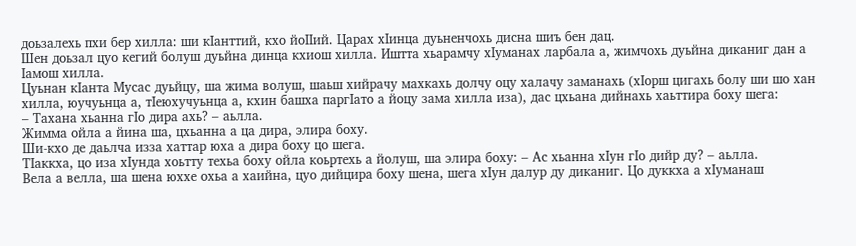доьзалехь пхи бер хилла: ши кIанттий, кхо йоIIий. Царах хIинца дуьненчохь дисна шиъ бен дац.
Шен доьзал цуо кегий болуш дуьйна динца кхиош хилла. Иштта хьарамчу хIуманах ларбала а, жимчохь дуьйна диканиг дан а Iамош хилла.
Цуьнан кIанта Мусас дуьйцу, ша жима волуш, шаьш хийрачу махкахь долчу оцу халачу заманахь (хIорш цигахь болу ши шо хан хилла, юучуьнца а, тIеюхучуьнца а, кхин башха паргIато а йоцу зама хилла иза), дас цхьана дийнахь хаьттира боху шега:
– Тахана хьанна гIо дира ахь? – аьлла.
Жимма ойла а йина ша, цхьанна а ца дира, элира боху.
Ши-кхо де даьлча изза хаттар юха а дира боху цо шега.
ТIаккха, цо иза хIунда хоьтту техьа боху ойла коьртехь а йолуш, ша элира боху: – Ас хьанна хIун гIо дийр ду? – аьлла.
Вела а велла, ша шена юххе охьа а хаийна, цуо дийцира боху шена, шега хIун далур ду диканиг. Цо дуккха а хIуманаш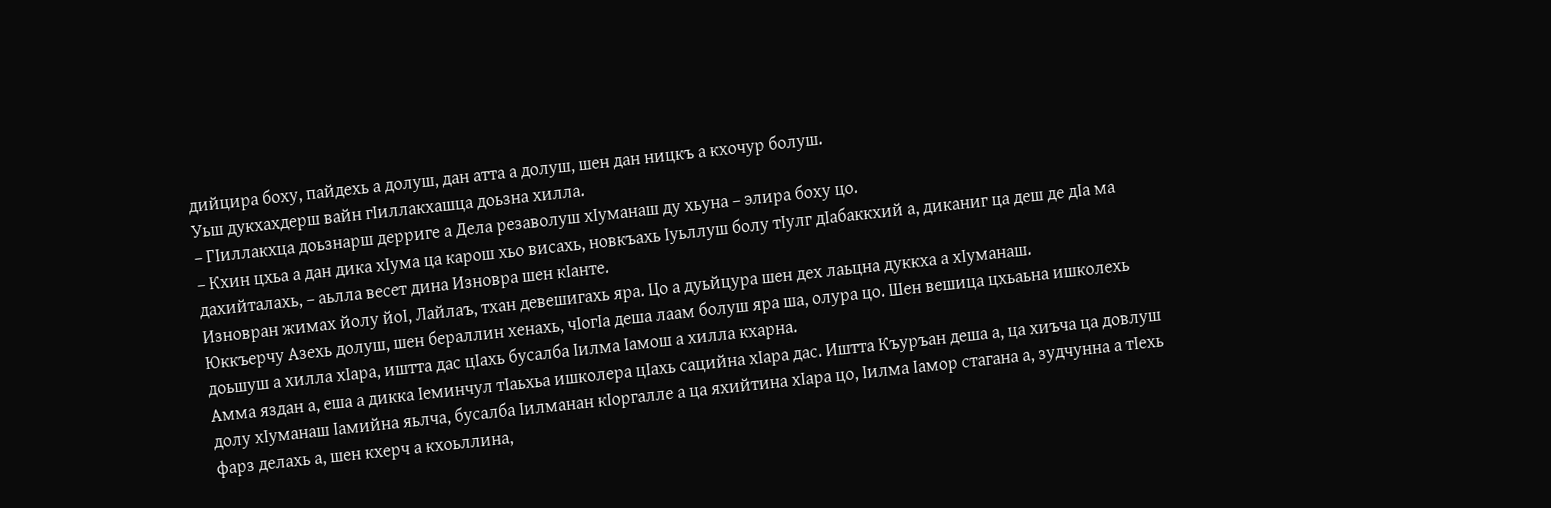дийцира боху, пайдехь а долуш, дан атта а долуш, шен дан ницкъ а кхочур болуш.
Уьш дукхахдерш вайн гIиллакхашца доьзна хилла.
– ГIиллакхца доьзнарш дерриге а Дела резаволуш хIуманаш ду хьуна – элира боху цо.
– Кхин цхьа а дан дика хIума ца карош хьо висахь, новкъахь Iуьллуш болу тIулг дIабаккхий а, диканиг ца деш де дIа ма дахийталахь, – аьлла весет дина Изновра шен кIанте.
Изновран жимах йолу йоI, Лайлаъ, тхан девешигахь яра. Цо а дуьйцура шен дех лаьцна дуккха а хIуманаш.
Юккъерчу Азехь долуш, шен бераллин хенахь, чIогIа деша лаам болуш яра ша, олура цо. Шен вешица цхьаьна ишколехь доьшуш а хилла хIара, иштта дас цIахь бусалба Iилма Iамош а хилла кхарна.
Амма яздан а, еша а дикка Iеминчул тIаьхьа ишколера цIахь сацийна хIара дас. Иштта Къуръан деша а, ца хиъча ца довлуш долу хIуманаш Iамийна яьлча, бусалба Iилманан кIоргалле а ца яхийтина хIара цо, Iилма Iамор стагана а, зудчунна а тIехь фарз делахь а, шен кхерч а кхоьллина,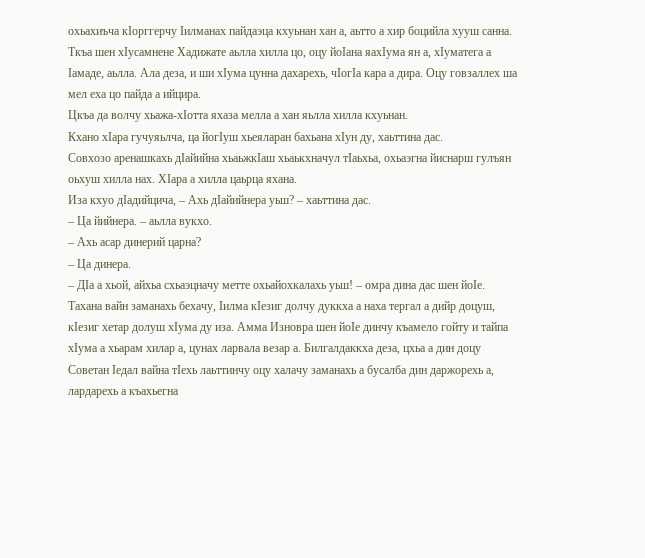охьахиъча кIорггерчу Iилманах пайдаэца кхуьнан хан а, аьтто а хир боцийла хууш санна.
Ткъа шен хIусамнене Хадижате аьлла хилла цо, оцу йоIана яахIума ян а, хIуматега а Iамаде, аьлла. Ала деза, и ши хIума цунна дахарехь, чIогIа кара а дира. Оцу говзаллех ша мел еха цо пайда а ийцира.
Цкъа да волчу хьажа-хIотта яхаза мелла а хан яьлла хилла кхуьнан.
Кхано хIара гучуяьлча, ца йогIуш хьеяларан бахьана хIун ду, хаьттина дас.
Совхозо аренашкахь дIайийна хьаьжкIаш хьаькхначул тIаьхьа, охьаэгна йиснарш гулъян оьхуш хилла нах. ХIара а хилла цаьрца яхана.
Иза кхуо дIадийцича, – Ахь дIайийнера уьш? – хаьттина дас.
– Ца йийнера. – аьлла вукхо.
– Ахь асар динерий царна?
– Ца динера.
– ДIа а хьой, айхьа схьаэцначу метте охьайохкалахь уьш! – омра дина дас шен йоIе.
Тахана вайн заманахь бехачу, Iилма кIезиг долчу дуккха а наха тергал а дийр доцуш, кIезиг хетар долуш хIума ду иза. Амма Изновра шен йоIе динчу къамело гойту и тайпа хIума а хьарам хилар а, цунах ларвала везар а. Билгалдаккха деза, цхьа а дин доцу Советан Iедал вайна тIехь лаьттинчу оцу халачу заманахь а бусалба дин даржорехь а, лардарехь а къахьегна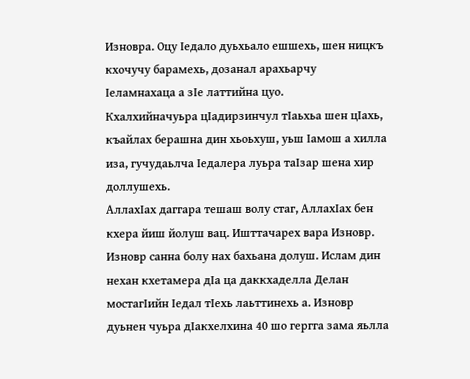Изновра. Оцу Iедало дуьхьало ешшехь, шен ницкъ кхочучу барамехь, дозанал арахьарчу Iеламнахаца а зIе латтийна цуо.
Кхалхийначуьра цIадирзинчул тIаьхьа шен цIахь, къайлах берашна дин хьоьхуш, уьш Iамош а хилла иза, гучудаьлча Iедалера луьра таIзар шена хир доллушехь.
АллахIах даггара тешаш волу стаг, АллахIах бен кхера йиш йолуш вац. Ишттачарех вара Изновр. Изновр санна болу нах бахьана долуш. Ислам дин нехан кхетамера дIа ца даккхаделла Делан мостагIийн Iедал тIехь лаьттинехь а. Изновр дуьнен чуьра дIакхелхина 40 шо гергга зама яьлла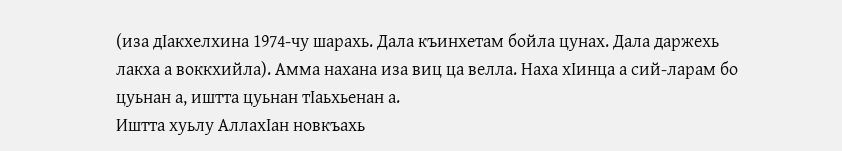(иза дIакхелхина 1974-чу шарахь. Дала къинхетам бойла цунах. Дала даржехь лакха а воккхийла). Амма нахана иза виц ца велла. Наха хIинца а сий-ларам бо цуьнан а, иштта цуьнан тIаьхьенан а.
Иштта хуьлу АллахIан новкъахь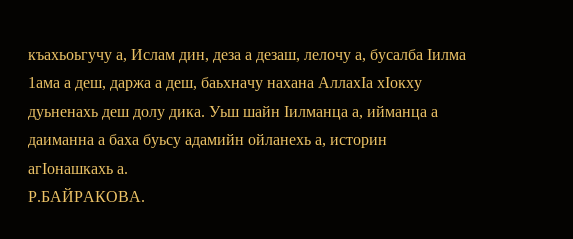къахьоьгучу а, Ислам дин, деза а дезаш, лелочу а, бусалба Iилма 1ама а деш, даржа а деш, баьхначу нахана АллахIа хIокху дуьненахь деш долу дика. Уьш шайн Iилманца а, ийманца а даиманна а баха буьсу адамийн ойланехь а, историн агIонашкахь а.
Р.БАЙРАКОВА.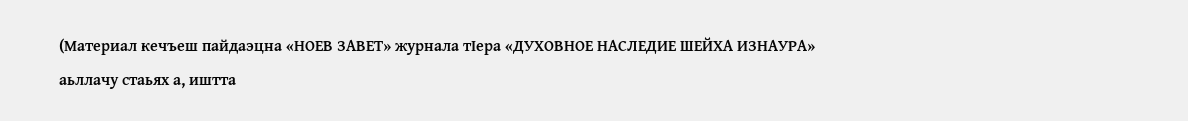(Материал кечъеш пайдаэцна «НОЕВ ЗАВЕТ» журнала тIера «ДУХОВНОЕ НАСЛЕДИЕ ШЕЙХА ИЗНАУРА» аьллачу стаьях а, иштта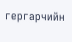гергарчийн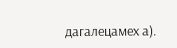дагалецамех а).